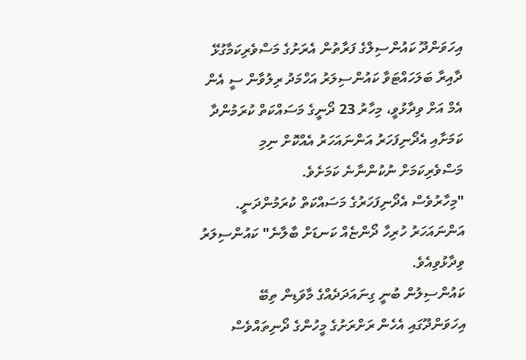އިހަވަންދޫ ކައުންސިލްގެ ފަރާތުން އެރަށުގެ މަސްވެރިކަމާގުޅޭ ދާއިރާ ބަލަހައްޓަވާ ކައުންސިލަރު އަހްމަދު ރިލުވާން ސީ އެން އެމް އަށް ވިދާޅުވީ، މިހާރު 23 ދޯނީގެ މަސައްކަތް ކުރަމުންދާ ކަމަށާއި އެދޯނިފަހަރު އަންނައަހަރު އެއްކޮށް ނިމި މަސްވެރިކަމަށް ނުކުންނާނެ ކަމަށެވެ.
"މިހާރުވެސް އެދޯނިފަހަރުގެ މަސައްކަތް ކުރަމުންދަނީ. އަންނައަހަރު ހުރިހާ ދޯންޏެއް ކަނޑަށް ބާލާނެ" ކައުންސިލަރު ވިދާޅުވިއެވެ.
ކައުންސިލުން ބުނީ ގިނައަދަދެއްގެ މާވަޑިން ތިބޭ އިހަވަންދޫގައި އެހެން ރަށްރަށުގެ މީހުންގެ ދޯނިތައްވެސް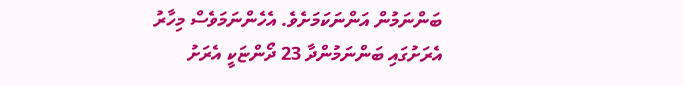ބަންނަމުން އަންނަކަމަށެވެ. އެހެންނަމަވެސް މިހާރު އެރަށުގައި ބަންނަމުންދާ 23 ދޯންޏަކީ އެރަށު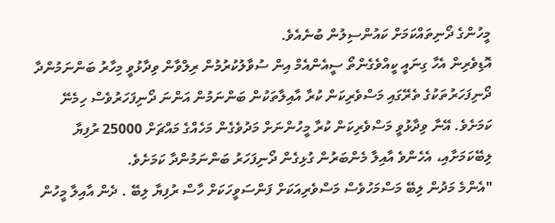މީހުންގެ ދޯނިތައްކަމަށް ކައުންސިލުން ބުނެއެވެ.
އޮޑިވެރިން އެހާ ގިނައީ ކީއްވެގެންތޯ ސީއެންއެމް އިން ސުވާލުކުރުމުން ރިލްވާން ވިދާޅުވީ މިހާރު ބަންނަމުންދާ ދޯނިފަހަރުތަކުގެ ތެރޭގައި މަސްވެރިކަން ކުރާ އާއިލާތަކުން ބަންނަމުން އަންނަ ދޯނިފަހަރުވެސް ހިމެނޭ ކަމަށެވެ. އޭނާ ވިދާޅުވީ މަސްވެރިކަން ކުރާ މީހުންނަށް މަދުވެގެން މަހެއްގެ މައްޗަށް 25000 ރުފިޔާ ލިބޭކަމަށާއި، އެހެންވެ އާއިލާ މެންބަރުން ގުޅިގެން ދޯނިފަހަރު ބަންނަމުންދާ ކަމަށެވެ.
"އެންމެ މަދުން ލިބޭ މަސްމަހުވެސް މަސްވެރިއަކަށް ފަންސަވީހަކަށް ހާސް ރުފިޔާ ލިބޭ . ދެން އާއިލާ މީހުން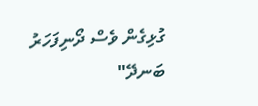ގުޅިގެން ވެސް ދޯނިފަހަރު ބަނދޭ"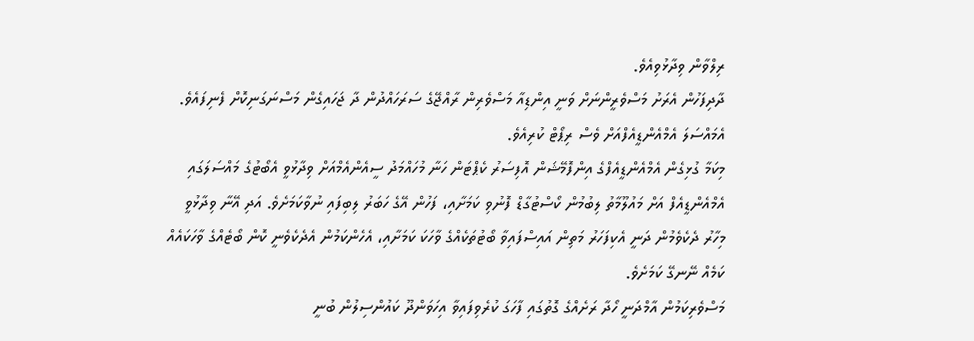ރިލްވާން ވިދާޅުވިއެވެ.
ދާދިފަހުން އެރަށު މަސްވެރީންނަށް ވަނީ އިންޑިއާ މަސްވެރިން ރާއްޖޭގެ ސަރަހައްދުން ދާ ޖަހައިގެން މަސްނަގަނިކޮށް ފެނިފައެވެ. އެމައްސަލަ އެމްއެންޑީއެފްއަށް ވެސް ރިޕޯޓް ކުރިއެވެ.
މިކަމާ ގުޅިގެން އެމްއެންޑީއެފްގެ އިންފޮމޭޝަން އޮފިސަރު ކެޕްޓަން ހަނާ މުހައްމަދު ސީއެންއެމްއަށް ވިދާޅުވީ އެބޯޓުގެ މައްސަލަގައި އެމްއެންޑީއެފް އަށް މައުލޫމާތު ލިބުމުން ކޯސްޓުގާޑް ފޮނުވި ކަމަށާއި، ފަހުން އޭގެ ހަބަރު ލިބިފައި ނުވާކަމަށެވެ. އަދި އޭނާ ވިދާޅުވީ މިހާރު ދެކެވެމުން ދަނީ އެކިފަހަރު މަތިން އައިސްފައިވާ ބޯޓުތަކެއްގެ ވާހަކަ ކަމަށާއި، އެހެންކަމުން އެދެކެވެނީ ކޮން ބޯޓެއްގެ ވާހަކައެއް ކަމެއް ނޭނގޭ ކަމަށެވެ.
މަސްވެރިކަމުން އާމްދަނީ ހޯދާ ރަށެއްގެ ގޮތުގައި ފާހަގަ ކުރެވިފައިވާ އިހަވަންދޫ ކައުންސިލުން ބުނީ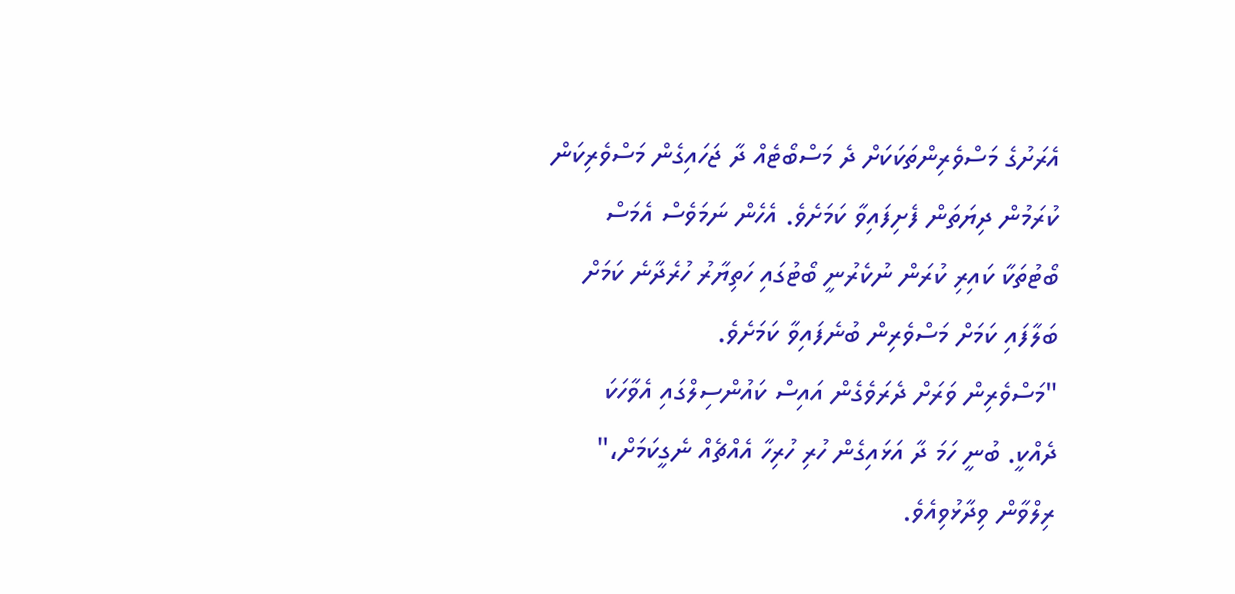އެރަށުގެ މަސްވެރިންތަކަކަށް ދެ މަސްބޯޓެއް ދާ ޖަހައިގެން މަސްވެރިކަން ކުރަމުން ދިޔަތަން ފެށިފައިވާ ކަމަށެވެ. އެހެން ނަމަވެސް އެމަސް ބޯޓުތަކާ ކައިރި ކުރަން ނުކެރުނީ ބޯޓުގައި ހަތިޔާރު ހުރެދާނެ ކަމަށް ބަލާފައި ކަމަށް މަސްވެރިން ބުނެފައިވާ ކަމަށެވެ.
"މަސްވެރިން ވަރަށް ދެރަވެގެން އައިސް ކައުންސިލްގައި އެވާހަކަ ދެއްކީ. ބުނީ ހަމަ ދާ އަޅައިގެން ހުރި ހުރިހާ އެއްޗެއް ނެގީކަމަށް،" ރިލްވާން ވިދާޅުވިއެވެ.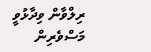ރިލްވާން ވިދާޅުވީ މަސްވެރިން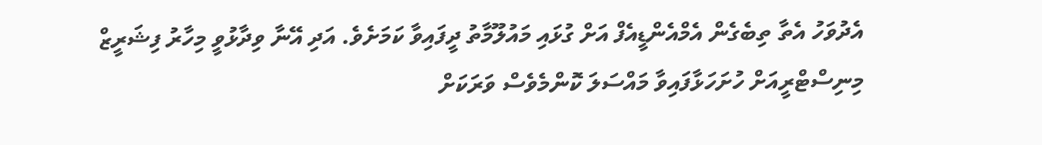އެދުވަހު އެތާ ތިބެގެން އެމްއެންޑީއެފް އަށް ގުޅައި މައުލޫމާތު ދީފައިވާ ކަމަށެވެ. އަދި އޭނާ ވިދާޅުވީ މިހާރު ފިޝަރީޒް މިނިސްޓްރީއަށް ހުށަހަޅާފައިވާ މައްސަލަ ކޮންމެވެސް ވަރަކަށް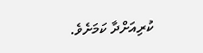ކުރިއަށްދާ ކަމަށެވެ.